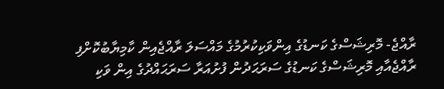ރާއްޖެ- މޮރިޝަސްގެ ކަނޑުގެ އިންވަކިކުރުމުގެ މައްސަލަ ރާއްޖެއިން ކާމިޔާބުކޮށްފި
ރާއްޖެއާއި މޮރިޝަސްގެ ކަނޑުގެ ސަރަޙަދުން ފުށުއަރާ ސަރަޙައްދުގެ އިން ވަކި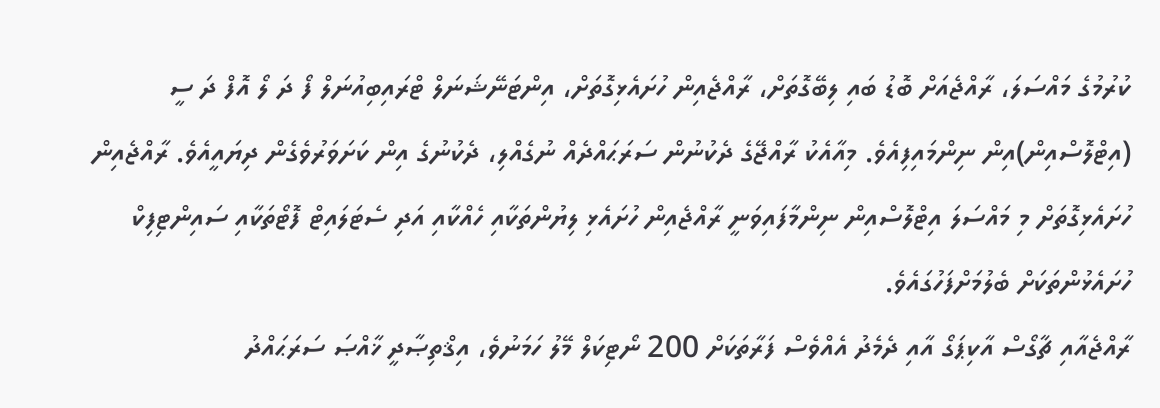ކުރުމުގެ މައްސަލަ، ރާއްޖެއަށް ބޮޑު ބައި ލިބޭގޮތަށް، ރާއްޖެއިން ހުށައެޅިގޮތަށް، އިންޓަނޭޝަނަލް ޓްރައިބިއުނަލް ފޯ ދަ ލޯ އޮފް ދަ ސީ (އިޓްލޮސްއިން)އިން ނިންމައިފިއެވެ. މިއާއެކު ރާއްޖޭގެ ދެކުނުން ސަރަޙައްދެއް ނުގެއްލި، ދެކުނުގެ އިން ކަށަވަރުވެގެން ދިޔައީއެވެ. ރާއްޖެއިން ހުށައެޅިގޮތަށް މި މައްސަލަ އިޓްލޮސްއިން ނިންމާފައިވަނީ ރާއްޖެއިން ހުށައެޅި ލިޔުންތަކާއި ހެއްކާއި އަދި ސެޓަލައިޓް ފޮޓޯތަކާއި ސައިންޓިފިކް ހުށައެޅުންތަކަށް ބެލުމަށްފަހުގައެވެ.
ރާއްޖެއާއި ޗާގޯސް އާކިޕަގޯ އާއި ދެމެދު އެއްވެސް ފަރާތަކަށް 200 ނޯޓިކަލް މޭލު ހަމަނުވެ، އިޤްތިޞާދީ ޚާއްޞަ ސަރަޙައްދު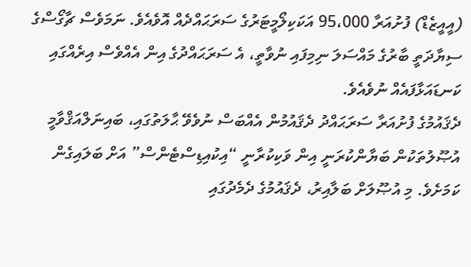(އީއީޒެޑް) ފުށުއަރާ 95،000 އަކަކިލޯމީޓަރުގެ ސަރަޙައްދެއް އޮވެއެވެ. ނަމަވެސް ޗާގޯސްގެ ސިޔާދަތީ ބާރުގެ މައްސަލަ ނިމިފައި ނުވާތީ، އެ ސަރަޙައްދުގެ އިން އެއްވެސް އިރެއްގައި ކަނޑައަޅާފައެއް ނުވެއެވެ.
ދެޤައުމުގެ ފުށުއަރާ ސަރަޙައްދު ދެޤައުމުން އެއްބަސް ނުވެވޭ ޙާލަތުގައި، ބައިނަލްއަޤްވާމީ އުޞޫލުތަކުން ބަޔާންކުރަނީ އިން ވަކިކުރާނީ “އިކުއިޑިސްޓެންސް” އަށް ބަލައިގެން ކަމަށެވެ. މި އުޞޫލަށް ބަލާއިރު، ދެޤައުމުގެ ދެމެދުގައި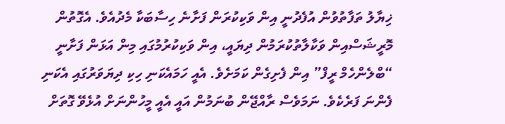ޚިޔާލު ތަފާތުވުން އުފެދުނީ އިން ވަކިކުރަން ފަށާނެ ހިސާބަކާ މެދުއެވެ. އެގޮތުން މޮރީޝަސްއިން ވަކާލާތުކުރަމުން ދިޔައީ، އިން ވަކިކުރުމުގައި މިން އަޅަން ފަށާނީ “ބްލެންހެމް ރީފް” އިން ފެށިގެން ކަމަށެވެ. އެއީ ހަމައެކަނި ހިކި ދިޔަވަރުގައި އެކަނި ފެންނަ ފަރެކެވެ. ނަމަވެސް ރާއްޖޭން ބުނަމުން އައީ އެއީ މީހުންނަށް އުޅެވޭ ގޮތަށް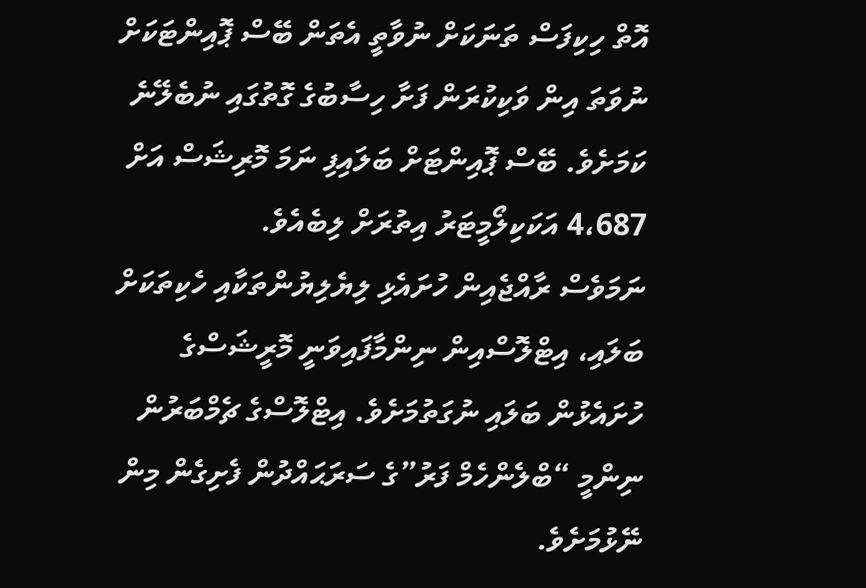އޮތް ހިކިފަސް ތަނަކަށް ނުވާތީ އެތަން ބޭސް ޕޮއިންޓަކަށް ނުވަތަ އިން ވަކިކުރަން ފަށާ ހިސާބުގެ ގޮތުގައި ނުބެލޭނެ ކަމަށެވެ. ބޭސް ޕޮއިންޓަށް ބަލައިފި ނަމަ މޮރިޝަސް އަށް 4،687 އަކަކިލޯމީޓަރު އިތުރަށް ލިބެއެވެ.
ނަމަވެސް ރާއްޖެއިން ހުށައެޅި ލިޔެލިޔުންތަކާއި ހެކިތަކަށް ބަލައި، އިޓްލޮސްއިން ނިންމާފައިވަނީ މޮރީޝަސްގެ ހުށައެޅުން ބަލައި ނުގަތުމަށެވެ. އިޓްލޮސްގެ ޗެމްބަރުން ނިންމީ “ބްލެންހެމް ފަރު”ގެ ސަރަޙައްދުން ފެށިގެން މިން ނޭޅުމަށެވެ.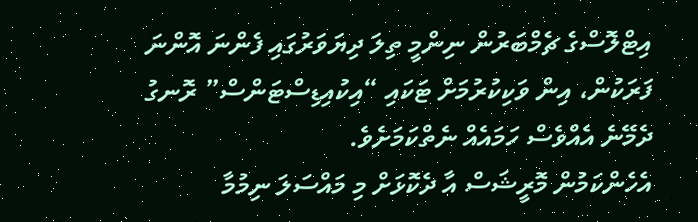އިޓްލޮސްގެ ޗެމްބަރުން ނިންމީ ތިލަ ދިޔަވަރުގައި ފެންނަ އޮންނަ ފަރަކުން، އިން ވަކިކުރުމަށް ޓަކައި “އިކުއިޑިސްޓަންސް” ރޮނގު ދެމޭނެ އެއްވެސް ހަމައެއް ނެތްކަމަށެވެ.
އެހެންކަމުން މޮރީޝަސް އާ ދެކޮޅަށް މި މައްސަލަ ނިމުމާ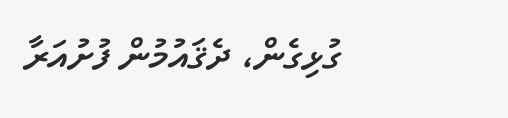ގުޅިގެން، ދެޤައުމުން ފުށުއަރާ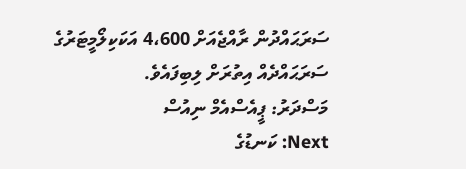ސަރަޙައްދުން ރާއްޖެއަށް 4،600 އަކަކިލޯމީޓަރުގެ ސަރަޙައްދެއް އިތުރަށް ލިބިފައެވެ.
މަސްދަރު: ޕީއެސްއެމް ނިއުސް
Next: ކަނޑުގެ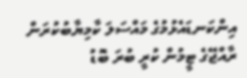އިންކަނޑައެޅުމުގެ މައްސަލަ ކާމިޔާބުކުރަން ރާއްޖޭގެ ޓީމުން ކުރީ ބުރަ ބޮޑު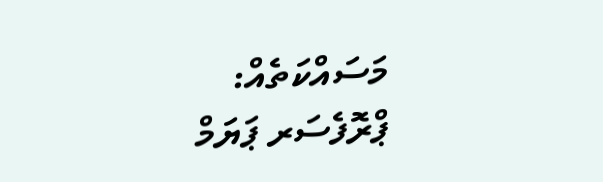މަސައްކަތެއް: ޕްރޮފެސަރ ޕަޔަމް